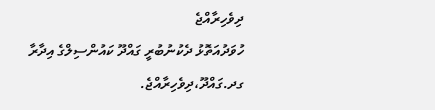ދިވެހިރާއްޖެ
ހުވަދުއަތޮޅު ދެކުނުބުރީ ގައްދޫ ކައުންސިލްގެ އިދާރާ
ގދ.ގައްދޫ،ދިވެހިރާއްޖެ.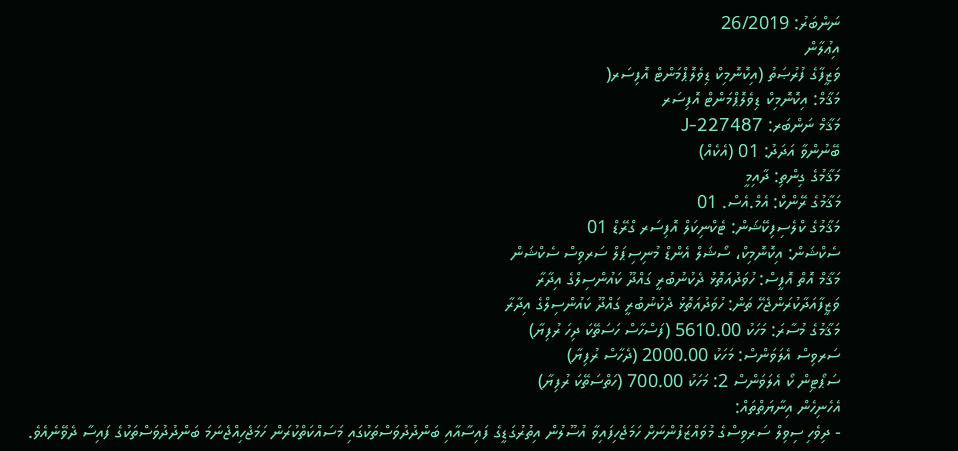ނަންބަރު: 26/2019
އިޢުލާން
ވަޒީފާގެ ފުރުޞަތު (އިކޮނޮމިކް ޑިވެލޮޕްމަންޓް އޮފިސަރ(
މަޤާމް: އިކޮނޮމިކް ޑިވެލޮޕްމަންޓް އޮފިސަރ
މަޤާމް ނަންބަރ: J-227487
ބޭނުންވާ އަދަދު: 01 (އެކެއް)
މަޤާމުގެ ގިންތި: ދާއިމީ
މަޤާމުގެ ރޭންކް: އެމް.އެސް. 01
މަޤާމުގެ ކްލެސިފިކޭޝަން: ޓެކްނިކަލް އޮފިސަރ ގްރޭޑް 01
ސެކްޝަން: އިކޮނޮމިކް، ސޯޝަލް އެންޑް މުނިސިޕަލް ސަރވިސް ސެކްޝަން
މަޤާމް އޮތް އޮފީސް: ހުވަދުއަތޮޅު ދެކުނުބުރީ ގައްދޫ ކައުންސިލްގެ އިދާރާ
ވަޒީފާއަދާކުރަންޖެހޭ ތަން: ހުވަދުއަތޮޅު ދެކުނުބުރީ ގައްދޫ ކައުންސިލްގެ އިދާރާ
މަޤާމުގެ މުސާރަ: މަހަކު 5610.00 (ފަސްހާސް ހަސަތޭކަ ދިހަ ރުފިޔާ)
ސަރވިސް އެލަވަންސް: މަހަކު 2000.00 (ދެހާސް ރުފިޔާ)
ސަޕޯޓިން ކޯ އެލަވަންސް 2: މަހަކު 700.00 (ހަތްސަތޭކަ ރުފިޔާ)
އެހެނިހެން އިނާޔަތްތައް:
- ދިވެހި ސިވިލް ސަރވިސްގެ މުވައްޒަފުންނަށް ހަމަޖެހިފައިވާ އުސޫލުން އިތުރުގަޑީގެ ފައިސާއާއި ބަންދުދުވަސްތަކުގައި މަސައްކަތްކުރަން ހަމަޖެހިއްޖެނަމަ ބަންދުދުވަސްތަކުގެ ފައިސާ ދެވޭނެއެވެ.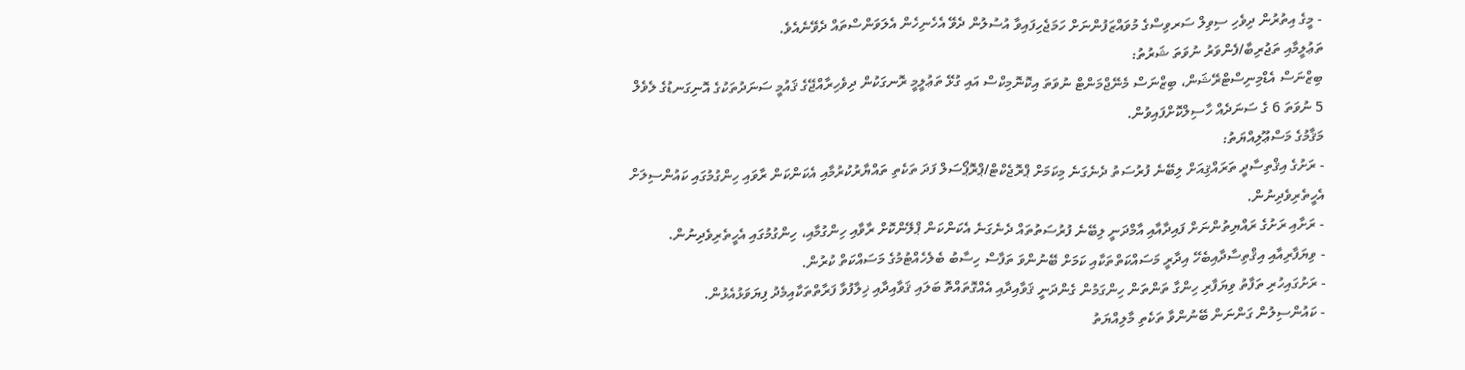- މީގެ އިތުރުން ދިވެހި ސިވިލް ސަރވިސްގެ މުވައްޒަފުންނަށް ހަމަޖެހިފައިވާ އުސުލުން ދެވޭ އެހެނިހެން އެލަވަންސްތައް ދެވޭނެއެވެ.
ތަޢުލީމާއި ތަޖުރިބާ/ފެންވަރު ނުވަތަ ޝަރުތު:
ބިޒްނަސް އެޑްމިނިސްޓްރޭޝަން، ބިޒްނަސް މެނޭޖްމަންޓް ނުވަތަ އިކޮނޮމިކްސް އައި ގުޅޭ ތަޢުލީމީ ރޮނގަކުން ދިވެހިރާއްޖޭގެ ޤައުމީ ސަނަދުތަކުގެ އޮނިގަނޑުގެ ލެވެލް 5 ނުވަތަ 6 ގެ ސަނަދެއް ހާސިލްކޮށްފައިވުން.
މަޤާމުގެ މަސްޢޫލިއްޔަތު:
- ރަށުގެ އިޤްތިސާދީ ތަރައްޤިއަށް ލިބޭނެ ފުރުސަތު ދެނެގަނެ މިކަމަށް ޕްރޮޖެކްޓް/ޕްރޮޕޯސަލް ފަދަ ތަކެތި ތައްޔާރުކުރުމާއި އެކަންކަން ރާވައި ހިންގުމުގައި ކައުންސިލަށް އެހީތެރިވެދިނުން.
- ރަށާއި ރަށުގެ ރައްޔިތުންނަށް ފައިދާއާއި އާމްދަނީ ލިބޭނެ ފުރުސަތުތައް ދެނެގަނެ އެކަންކަން ޕްލޭންކޮށް ރާވާއި ހިންގުމާއި، ހިންގުމުގައި އެހީތެރިވެދިނުން.
- ވިޔަފާރިއާއި އިޤްތިސާދާއިބެހޭ އިދާރީ މަސައްކަތްތަކާއި ކަމަށް ބޭނުންވަ ތަފާސް ހިސާބު ބެލެހެއްޓުމުގެ މަސައްކަތް ކުރުން.
- ރަށުގައިހުރި ތަފާތު ވިޔަފާރި ހިންގާ ތަންތަން ހިންގަމުން ގެންދަނީ ޤަވާއިދާއި އެއްގޮތައްތޮ ބަލައި ޤަވާއިދާއި ޚިލާފުވާ ފަރާތްތަކާއިމެދު ފިޔަވަޅުއެޅުން.
- ކައުންސިލުން ގަންނަން ބޭނުންވާ ތަކެތި މާލިއްޔަތު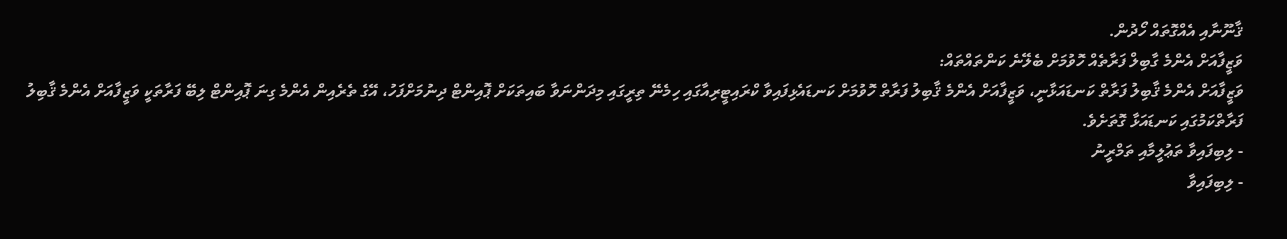ޤާނޫނާއި އެއްގޮތައް ހޯދުން.
ވަޒީފާއަށް އެންމެ ގާބިލް ފަރާތެއް ހޮވުމަށް ބެލޭނެ ކަންތައްތައް:
ވަޒީފާއަށް އެންމެ ޤާބިލު ފަރާތް ކަނޑައަޅާނީ، ވަޒީފާއަށް އެންމެ ޤާބިލު ފަރާތް ހޮވުމަށް ކަނޑައެޅިފައިވާ ކްރައިޓީރިއާގައި ހިމެނޭ ތިރީގައި މިދަންނަވާ ބައިތަކަށް ޕޮއިންޓް ދިނުމަށްފަހު، އޭގެ ތެރެއިން އެންމެ ގިނަ ޕޮއިންޓް ލިބޭ ފަރާތަކީ ވަޒީފާއަށް އެންމެ ޤާބިލު ފަރާތްކަމުގައި ކަނޑައަޅާ ގޮތަށެވެ.
- ލިބިފައިވާ ތަޢުލީމާއި ތަމްރީނު
- ލިބިފައިވާ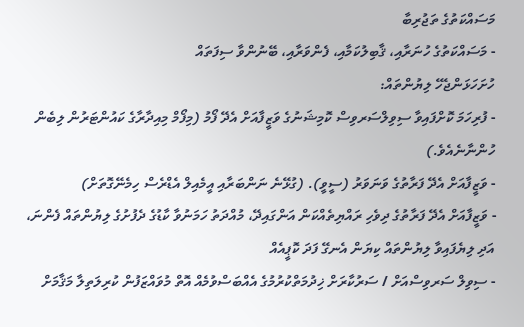މަސައްކަތުގެ ތަޖުރިބާ
- މަސައްކަތުގެ ހުނަރާއި، ޤާބިލުކަމާއި، ފެންވަރާއި، ބޭނުންވާ ސިފަތައް
ހުށަހަޅަންޖެހޭ ލިޔުންތައް:
- ފުރިހަމަ ކޮށްފައިވާ ސިވިލްސަރވިސް ކޮމިޝަނުގެ ވަޒީފާއަށް އެދޭ ފޯމު (މިފޯމް މިއިދާރާގެ ކައުންޓަރުން ލިބެން ހުންނާނެއެވެ.)
- ވަޒީފާއަށް އެދޭ ފަރާތުގެ ވަނަވަރު (ސީވީ). (ގުޅޭނެ ނަންބަރާއި އީމެއިލް އެޑްރެސް ހިމެނޭގޮތަށް)
- ވަޒީފާއަށް އެދޭ ފަރާތުގެ ދިވެހި ރައްޔިތެއްކަން އަންގައިދޭ، މުއްދަތު ހަމަނުވާ ކާޑުގެ ދެފުށުގެ ލިޔުންތައް ފެންނަ، އަދި ލިޔެފައިވާ ލިޔުންތައް ކިޔަން އެނގޭ ފަދަ ކޮޕީއެއް
- ސިވިލް ސަރވިސްއަށް / ސަރުކާރަށް ޚިދުމަތްކުރުމުގެ އެއްބަސްވުމެއް އޮތް މުވައްޒަފުން ކުރިލަތިލާ މަޤާމަށް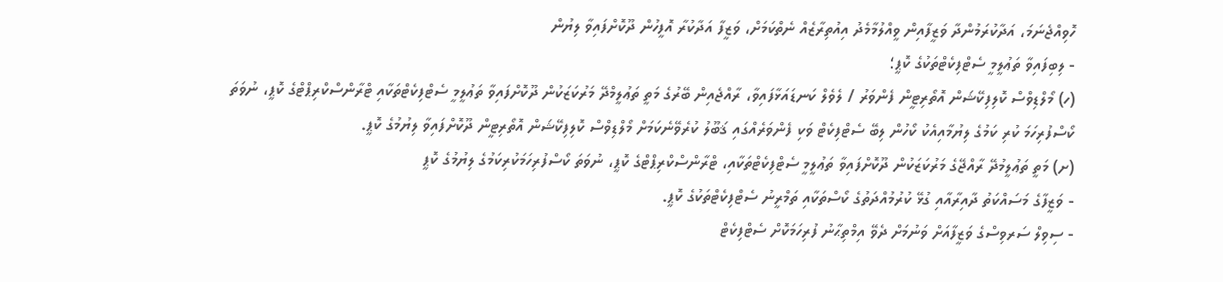ހޮވިއްޖެނަމަ، އަދާކުރަމުންދާ ވަޒީފާއިން ވީއްލުމާމެދު އިއުތިރާޒެއް ނެތްކަމަށް، ވަޒީފާ އަދާކުރާ އޮފީހުން ދޫކޮށްފައިވާ ލިޔުން
- ލިބިފައިވާ ތަޢުލީމީ ސެޓްފިކެޓްތަކުގެ ކޮޕީ؛
(ހ) މޯލްޑިވްސް ކޮލިފިކޭޝަން އޮތޯރިޓީން ފެންވަރު / ލެވެލް ކަނޑައަޅާފައިވާ، ރާއްޖެއިން ބޭރުގެ މަތީ ތަޢުލީމްދޭ މަރުކަޒަކުން ދޫކޮށްފައިވާ ތަޢުލީމީ ސެޓްފިކެޓްތަކާއި ޓްރާންސްކްރިޕްޓްގެ ކޮޕީ، ނުވަތަ ކޯސްފުރިހަމަ ކުރި ކަމުގެ ލިޔުމާއިއެކު ކޯހުން ލިބޭ ސެޓްފިކެޓް ވަކި ފެންވަރެއްގައި ޤަބޫލު ކުރެވޭނެކަމަށް މޯލްޑިވްސް ކޮލިފިކޭޝަން އޮތޯރިޓީން ދޫކޮށްފައިވާ ލިޔުމުގެ ކޮޕީ.
(ށ) މަތީ ތަޢުލީމުދޭ ރާއްޖޭގެ މަރުކަޒަކުން ދޫކޮށްފައިވާ ތަޢުލީމީ ސެޓްފިކެޓްތަކާއި، ޓްރާންސްކްރިޕްޓްގެ ކޮޕީ، ނުވަތަ ކޯސްފުރިހަމަކުރިކަމުގެ ލިޔުމުގެ ކޮޕީ
- ވަޒީފާގެ މަސައްކަތު ދާއިރާއާއި ގުޅޭ ކުރުމުއްދަތުގެ ކޯސްތަކާއި ތަމްރީނު ސެޓްފިކެޓްތަކުގެ ކޮޕީ.
- ސިވިލް ސަރވިސްގެ ވަޒީފާއަށް ވަނުމަށް ދެވޭ އިމްތިޙާނު ފުރިހަމަކޮށް ސެޓްފިކެޓް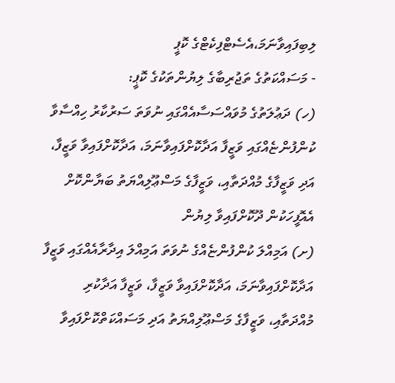ލިބިފައިވާނަމަ،އެސެޓްފިކެޓްގެ ކޮޕީ
- މަސައްކަތުގެ ތަޖުރިބާގެ ލިޔުންތަކުގެ ކޮޕީ:
(ހ) ދަޢުލަތުގެ މުވައްސަސާއެއްގައި ނުވަތަ ސަރުކާރު ހިއްސާވާ ކުންފުންޏެއްގައި ވަޒީފާ އަދާކޮށްފައިވާނަމަ، އަދާކޮށްފައިވާ ވަޒީފާ، އަދި ވަޒީފާގެ މުއްދަތާއި، ވަޒީފާގެ މަސްޢޫލިއްޔަތު ބަޔާންކޮށް އެއޮފީހަކުން ދޫކޮށްފައިވާ ލިޔުން
(ށ) އަމިއްލަ ކުންފުންޏެއްގެ ނުވަތަ އަމިއްލަ އިދާރާއެއްގައި ވަޒީފާ އަދާކޮށްފައިވާނަމަ، އަދާކޮށްފައިވާ ވަޒީފާ، ވަޒީފާ އަދާކުރި މުއްދަތާއި، ވަޒީފާގެ މަސްޢޫލިއްޔަތު އަދި މަސައްކަތްކޮށްފައިވާ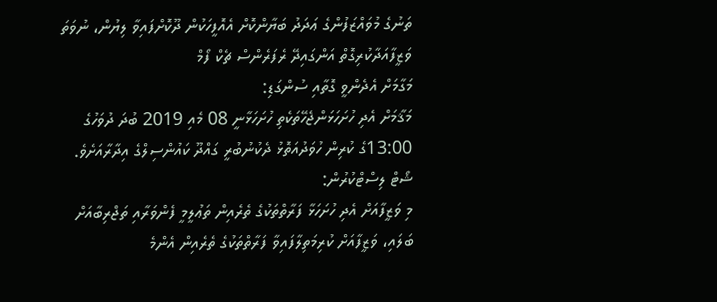ތަނުގެ މުވައްޒަފުންގެ ޢަދަދު ބަޔާންކޮށް އެއޮފީހަކުން ދޫކޮށްފައިވާ ލިޔުން، ނުވަތަ ވަޒީފާއަދާކުރިގޮތް އަންގައިދޭ ރެފަރެންސް ޗެކް ފޯމް
މަގާމަށް އެދެންވީ ގޮތާއި ސުންގަޑި:
މަޤާމަށް އެދި ހުށަހަޅަންޖެހޭތަކެތި ހުށަހަޅާނީ 08 މެއި 2019 ބުދަ ދުވަހުގެ 13:00ގެ ކުރިން ހުވަދުއަތޮޅު ދެކުނުބުރީ ގައްދޫ ކައުންސިލްގެ އިދާރާއަށެވެ.
ޝޯޓް ލިސްޓްކުރުން:
މި ވަޒީފާއަށް އެދި ހުށަހަޅާ ފަރާތްތަކުގެ ތެރެއިން ތަޢުލީމީ ފެންވަރާއި ތަޖްރިބާއަށް ބަލައި، ވަޒީފާއަށް ކުރިމަތިލާފައިވާ ފަރާތްތަކުގެ ތެރެއިން އެންމެ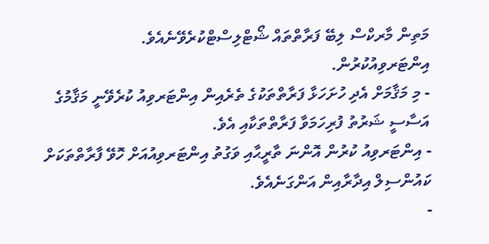މަތިން މާރކްސް ލިބޭ ފަރާތްތައް ޝޯޓްލިސްޓްކުރެވޭނެއެވެ.
އިންޓަރވިއުކުރުން.
- މި މަޤާމަށް އެދި ހުށަހަޅާ ފަރާތްތަކުގެ ތެރެއިން އިންޓަރވިއު ކުރެވޭނީ މަޤާމުގެ އަސާސީ ޝަރުތު ފުރިހަމަވާ ފަރާތްތަކާއި އެވެ.
- އިންޓަރވިއު ކުރުން އޮންނަ ތާރީޙާއި ވަގުތު އިންޓަރވިއުއަށް ހޮވޭ ފާރާތްތަކަށް ކައުންސިލް އިދާރާއިން އަންގަނެއެވެ.
-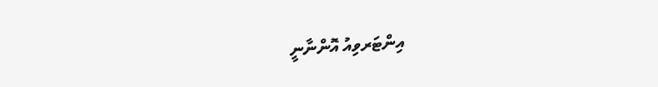އިންޓަރވިއު އޮންނާނީ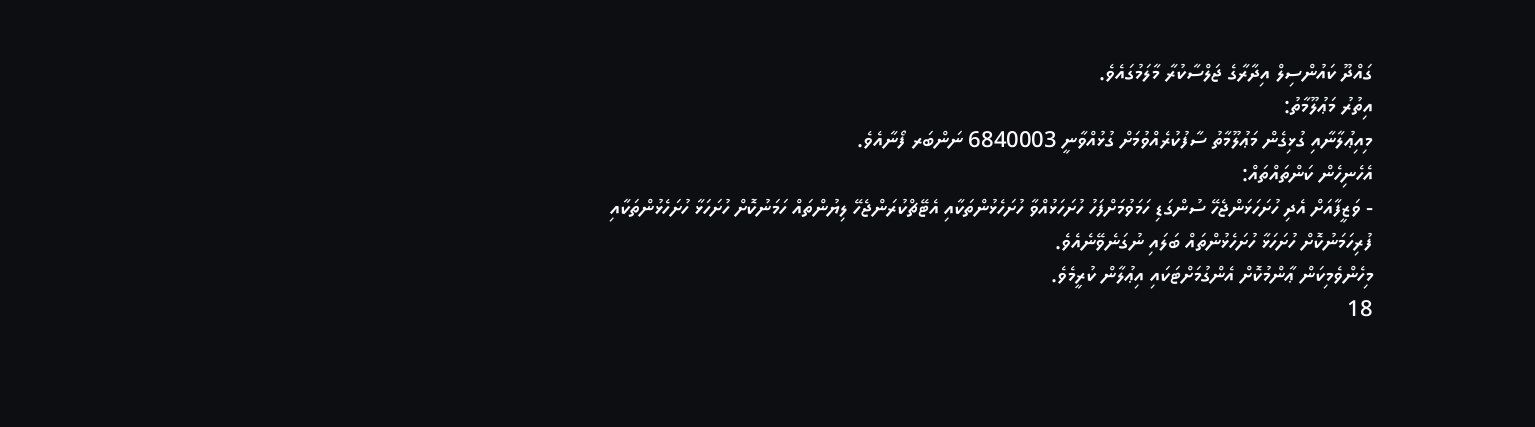ގައްދޫ ކައުންސިލް އިދާރާގެ ޖަލްސާކުރާ މާލަމުގައެވެ.
އިތުރު މަޢުލޫމާތު:
މިއިޢުލާނާއި ގުޅިގެން މަޢުލޫމާތު ސާފުކުރެއްވުމަށް ގުޅުއްވާނީ 6840003 ނަންބަރ ފޯނާއެވެ.
އެހެނިހެން ކަންތައްތައް:
- ވަޒީފާއަށް އެދި ހުށަހަޅަންޖެހޭ ސުންގަޑި ހަމަވުމަށްފަހު ހުށަހަޅުއްވާ ހުށަހެޅުންތަކާއި އެޓޭޗްކުރަންޖެހޭ ލިޔުންތައް ހަމަނުކޮށް ހުށަހަޅާ ހުށަހެޅުންތަކާއި ފުރިހަމަނުކޮށް ހުށަހަޅާ ހުށަހެޅުންތައް ބަލައި ނުގަނެވޭނެއެވެ.
މިހެންވެމިކަން ޢާންމުކޮށް އެންގުމަށްޓަކައި އިޢުލާން ކުރީމެވެ.
18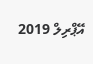އޭޕްރިލް 2019